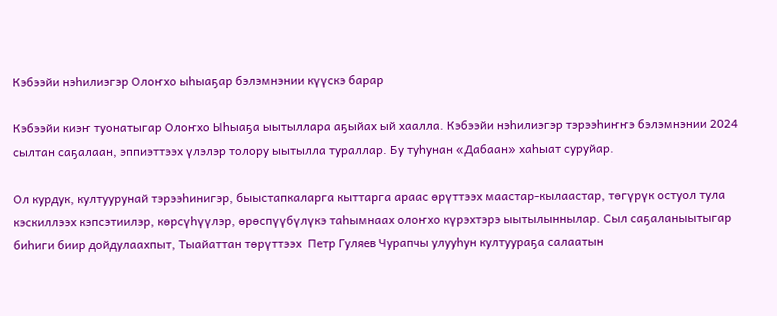Кэбээйи нэһилиэгэр Олоҥхо ыһыаҕар бэлэмнэнии күүскэ барар

Кэбээйи киэҥ туонатыгар Олоҥхо Ыһыаҕа ыытыллара аҕыйах ый хаалла. Кэбээйи нэһилиэгэр тэрээһиҥҥэ бэлэмнэнии 2024 сылтан саҕалаан, эппиэттээх үлэлэр толору ыытылла тураллар. Бу туһунан «Дабаан» хаһыат суруйар.

Ол курдук, култуурунай тэрээһинигэр, быыстапкаларга кыттарга араас өрүттээх маастар-кылаастар, төгүрүк остуол тула кэскиллээх кэпсэтиилэр, көрсүһүүлэр, өрөспүүбүлүкэ таһымнаах олоҥхо күрэхтэрэ ыытылыннылар. Сыл саҕаланыытыгар биһиги биир дойдулаахпыт, Тыайаттан төрүттээх  Петр Гуляев Чурапчы улууһун култуураҕа салаатын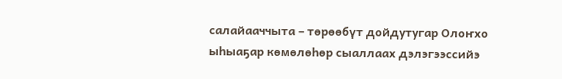салайааччыта – төрөөбүт дойдутугар Олоҥхо ыһыаҕар көмөлөһөр сыаллаах дэлэгээссийэ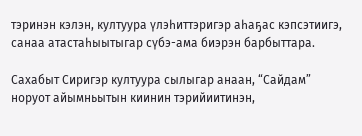тэринэн кэлэн, култуура үлэһиттэригэр аһаҕас кэпсэтиигэ, санаа атастаһыытыгар сүбэ-ама биэрэн барбыттара.

Сахабыт Сиригэр култуура сылыгар анаан, “Сайдам” норуот айымньытын киинин тэрийиитинэн,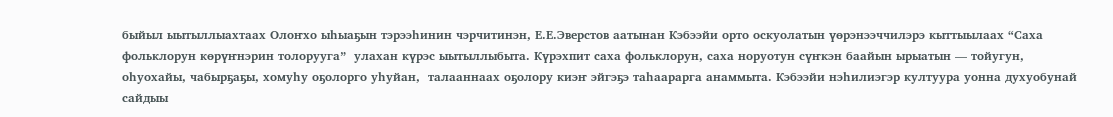быйыл ыытыллыахтаах Олоҥхо ыһыаҕын тэрээһинин чэрчитинэн, Е.Е.Эверстов аатынан Кэбээйи орто оскуолатын үөрэнээччилэрэ кыттыылаах “Саха фольклорун көрүҥнэрин толорууга”  улахан күрэс ыытыллыбыта. Күрэхпит саха фольклорун, саха норуотун сүҥкэн баайын ырыатын — тойугун, оһуохайы, чабырҕаҕы, хомуһу оҕолорго уһуйан,  талааннаах оҕолору киэҥ эйгэҕэ таһаарарга анаммыта. Кэбээйи нэһилиэгэр култуура уонна духуобунай сайдыы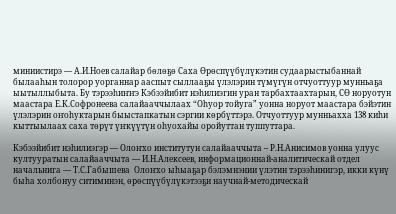миниистирэ — А.И.Ноев салайар бөлөҕө Саха Өрөспүүбүлүкэтин судаарыстыбаннай былааһын толорор уорганнар ааспыт сыллааҕы үлэлэрин түмүгүн отчуоттуур мунньаҕа ыытыллыбыта. Бу тэрээһиҥҥэ Кэбээйибит нэһилиэгин уран тарбахтаахтарын, СӨ норуотун маастара Е.К.Софронеева салайааччылаах “Оһуор тойуга” уонна норуот маастара бэйэтин үлэлэрин оҥоһуктарын быыстапкатын сэргии көрбүттэрэ. Отчуоттуур мунньахха 138 киһи кыттыылаах саха төрүт үҥкүүтүн оһуохайы оройуттан туппуттара.

Кэбээйибит нэһилиэгэр — Олоҥхо институтун салайааччыта – Р.Н.Анисимов уонна улуус култууратын салайааччыта — И.Н.Алексеев, информационнай-аналитическай отдел начальнига — Т.С.Габышева  Олоҥхо ыһыаҕар бэлэмнэнии үлэтин тэрээһинигэр, икки күнү быһа холбонуу ситиминэн, өрөспүүбүлүкэтээҕи научнай-методическай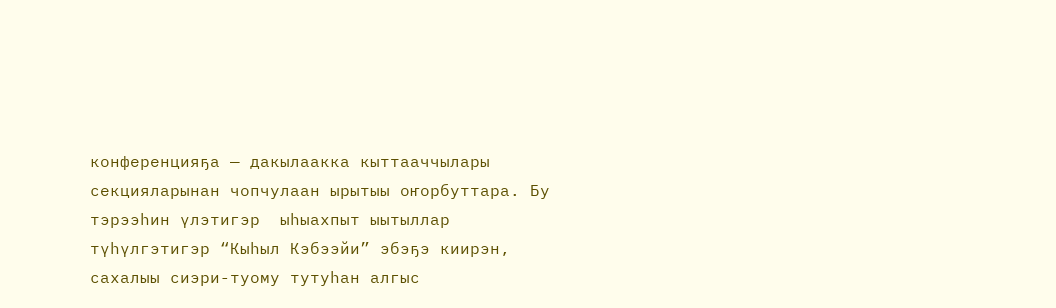конференцияҕа — дакылаакка кыттааччылары секцияларынан чопчулаан ырытыы оҥорбуттара. Бу тэрээһин үлэтигэр  ыһыахпыт ыытыллар түһүлгэтигэр “Кыһыл Кэбээйи” эбэҕэ киирэн, сахалыы сиэри-туому тутуһан алгыс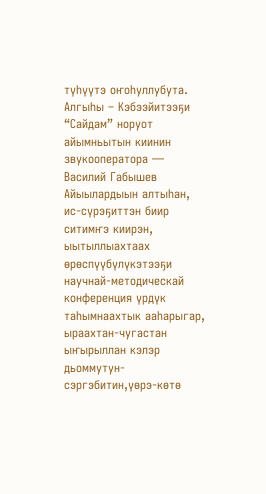түһүүтэ оҥоһуллубута. Алгыһы – Кэбээйитээҕи “Сайдам” норуот айымньытын киинин звукооператора — Василий Габышев Айыылардыын алтыһан, ис-сүрэҕиттэн биир ситимҥэ киирэн, ыытыллыахтаах өрөспүүбүлүкэтээҕи научнай-методическай конференция үрдүк таһымнаахтык ааһарыгар, ыраахтан-чугастан ыҥырыллан кэлэр дьоммутун-сэргэбитин,үөрэ-көтө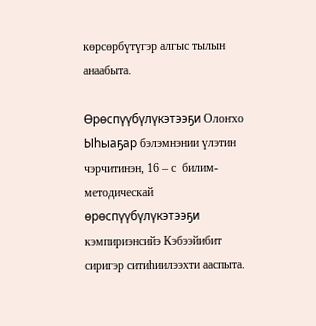көрсөрбүтүгэр алгыс тылын анаабыта.

Өрөспүүбүлүкэтээҕи Олоҥхо Ыһыаҕар бэлэмнэнии үлэтин чэрчитинэн, 16 – с  билим-методическай өрөспүүбүлүкэтээҕи кэмпириэнсийэ Кэбээйибит сиригэр ситиһиилээхти ааспыта.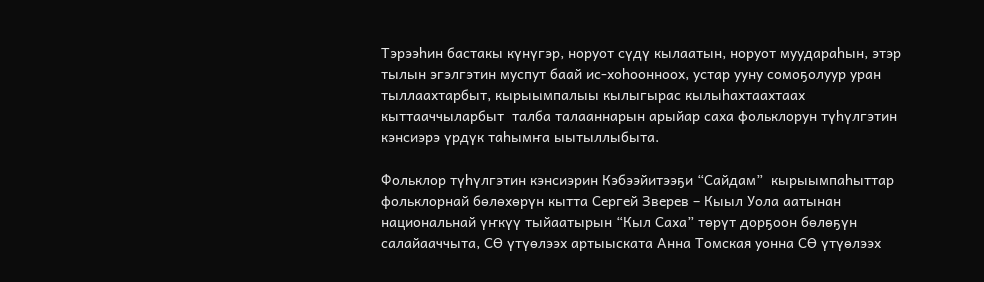Тэрээһин бастакы күнүгэр, норуот сүдү кылаатын, норуот муудараһын, этэр тылын эгэлгэтин муспут баай ис-хоһоонноох, устар ууну сомоҕолуур уран тыллаахтарбыт, кырыымпалыы кылыгырас кылыһахтаахтаах кыттааччыларбыт  талба талааннарын арыйар саха фольклорун түһүлгэтин кэнсиэрэ үрдүк таһымҥа ыытыллыбыта.

Фольклор түһүлгэтин кэнсиэрин Кэбээйитээҕи “Сайдам”  кырыымпаһыттар фольклорнай бөлөхөрүн кытта Сергей Зверев – Кыыл Уола аатынан национальнай үҥкүү тыйаатырын “Кыл Саха” төрүт дорҕоон бөлөҕүн салайааччыта, СӨ үтүөлээх артыыската Анна Томская уонна СӨ үтүөлээх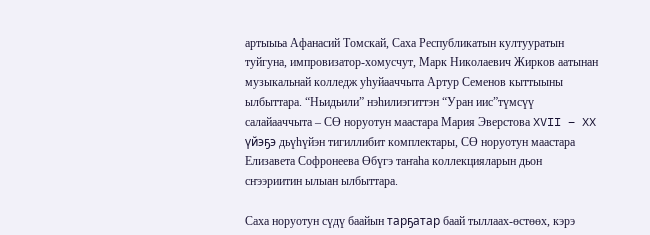артыыьа Афанасий Томскай, Саха Республикатын култууратын туйгуна, импровизатор-хомусчут, Марк Николаевич Жирков аатынан музыкальнай колледж уһуйааччыта Артур Семенов кыттыыны ылбыттара. “Ньидьили” нэһилиэгиттэн “Уран иис”түмсүү салайааччыта – СӨ норуотун маастара Мария Эверстова XVII – XX үйэҕэ дьүһүйэн тигиллибит комплектары, СӨ норуотун маастара Елизавета Софронеева Өбүгэ таҥаһа коллекцияларын дьон сҥээриитин ылыан ылбыттара.

Саха норуотун сүдү баайын тарҕатар баай тыллаах-өстөөх, кэрэ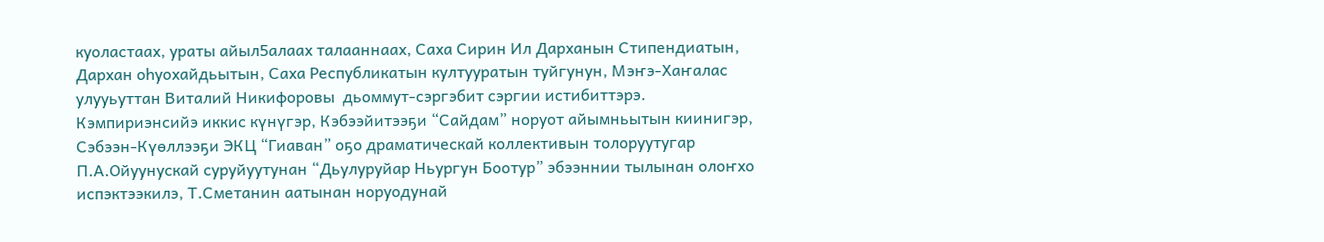куоластаах, ураты айыл5алаах талааннаах, Саха Сирин Ил Дарханын Стипендиатын, Дархан оһуохайдьытын, Саха Республикатын култууратын туйгунун, Мэҥэ-Хаҥалас улууьуттан Виталий Никифоровы  дьоммут-сэргэбит сэргии истибиттэрэ. Кэмпириэнсийэ иккис күнүгэр, Кэбээйитээҕи “Сайдам” норуот айымньытын киинигэр, Сэбээн-Күөллээҕи ЭКЦ “Гиаван” оҕо драматическай коллективын толоруутугар П.А.Ойуунускай суруйуутунан “Дьулуруйар Ньургун Боотур” эбээннии тылынан олоҥхо испэктээкилэ, Т.Сметанин аатынан норуодунай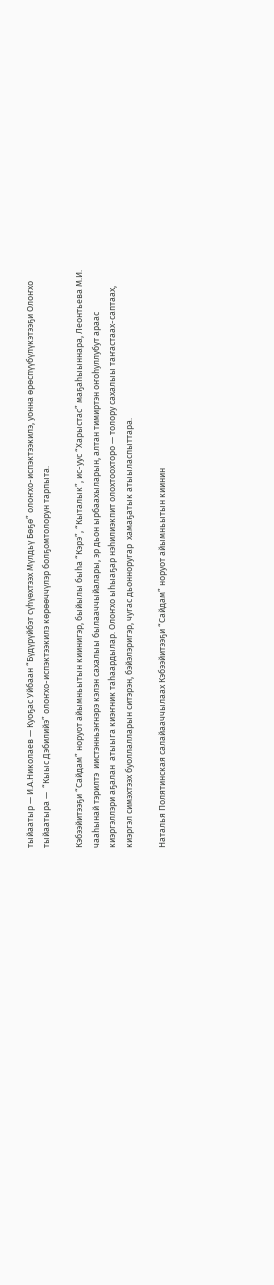тыйаатыр — И.А.Николаев — Куоҕас Уйбаан “Бүдүрүйбэт сүһүөхтээх Мүлдьү Бөҕө” олоҥхо-испэктээкилэ, уонна өрөспүүбүлүкэтээҕи Олоҥхо тыйаатыра —  “Кыыс Дэбилийэ” олоҥхо-испэктээкилэ көрөөччүлэр болҕомтолорун тарпыта.

Кэбээйитээҕи “Сайдам” норуот айымньытын киинигэр, быйылы быһа “Кэрэ”, “Кыталык”, ис-уус “Харыстас” маҕаһыыннара, Леонтьева М.И. чааһынай тэрилтэ  иистэнньэҥнэрэ кэлэн сахалыы былааччыйалары, эр дьон ырбаахыларын, алтан тимиртэн оҥоһуллубут араас киэргэллэри аҕалан  атыыга киэҥник таһаардылар. Олоҥхо ыһыаҕар нэһилиэкпит олохтоохторо — толору сахалыы таҥастаах-саптаах, киэргэл симэхтээх буоллалларын ситэрэн, бэйэлэригэр, чугас дьонноругар  хамаҕатык атыыласпыттара.

Наталья Полятинская салайааччылаах Кэбээйитээҕи “Сайдам” норуот айымньытын киинин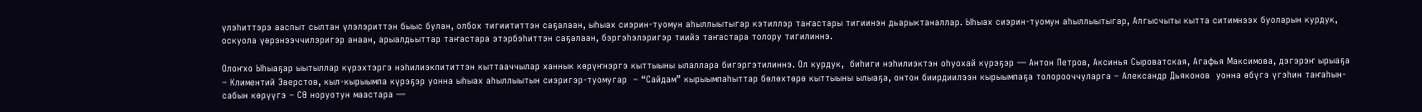үлэһиттэрэ ааспыт сылтан үлэлэриттэн быыс булан, олбох тигиититтэн саҕалаан, ыһыах сиэрин-туомун аһыллыытыгар кэтиллэр таҥастары тигиинэн дьарыктаналлар. Ыһыах сиэрин-туомун аһыллыытыгар, Алгысчыты кытта ситимнээх буоларын курдук, оскуола үөрэнээччилэригэр анаан, арыалдьыттар таҥастара этэрбэһиттэн саҕалаан, бэргэһэлэригэр тиийэ таҥастара толору тигилиннэ.

Олоҥхо Ыһыаҕар ыытыллар күрэхтэргэ нэһилиэкпититтэн кыттааччылар ханнык көрүҥнэргэ кыттыыны ылаллара бигэргэтилиннэ. Ол курдук,  биһиги нэһилиэктэн оһуохай күрэҕэр — Антон Петров, Аксинья Сыроватская, Агафья Максимова, дэгэрэҥ ырыаҕа – Климентий Эверстов, кыл-кырыымпа күрэҕэр уонна ыһыах аһыллыытын сиэригэр-туомугар  – “Сайдам” кырыымпаһыттар бөлөхтөрө кыттыыны ылыаҕа, онтон биирдиилээн кырыымпаҕа толорооччуларга – Александр Дьяконов  уонна өбүгэ үгэһин таҥаһын-сабын көрүүгэ – СӨ норуотун маастара —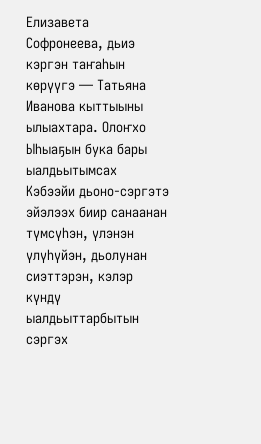Елизавета Софронеева, дьиэ кэргэн таҥаһын көрүүгэ — Татьяна Иванова кыттыыны ылыахтара. Олоҥхо Ыһыаҕын бука бары ыалдьытымсах Кэбээйи дьоно-сэргэтэ эйэлээх биир санаанан түмсүһэн, үлэнэн үлүһүйэн, дьолунан сиэттэрэн, кэлэр күндү ыалдьыттарбытын сэргэх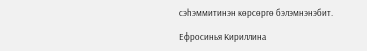сэһэммитинэн көрсөргө бэлэмнэнэбит.

Ефросинья Кириллина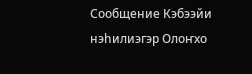Сообщение Кэбээйи нэһилиэгэр Олоҥхо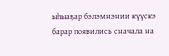ыһыаҕар бэлэмнэнии күүскэ барар появились сначала на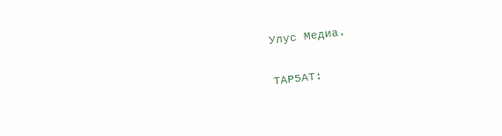Улус Медиа.

ТАР5АТ: